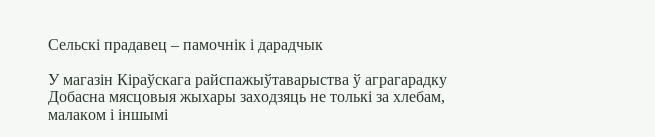Сельскі прадавец – памочнік і дарадчык

У магазін Кіраўскага райспажыўтаварыства ў аграгарадку Добасна мясцовыя жыхары заходзяць не толькі за хлебам, малаком і іншымі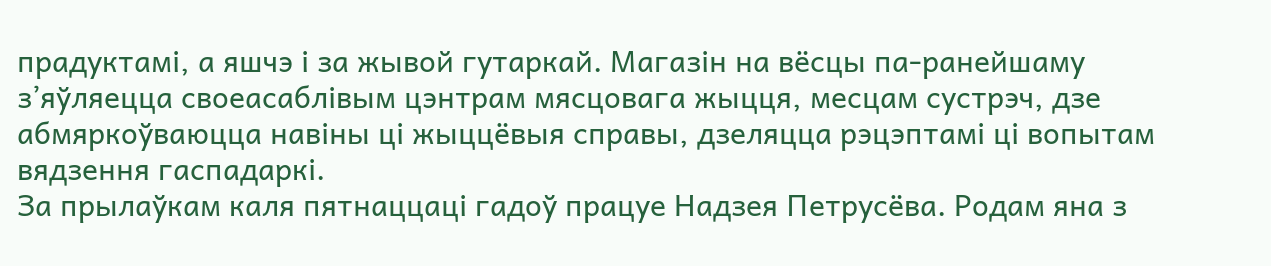прадуктамі, а яшчэ і за жывой гутаркай. Магазін на вёсцы па-ранейшаму з’яўляецца своеасаблівым цэнтрам мясцовага жыцця, месцам сустрэч, дзе абмяркоўваюцца навіны ці жыццёвыя справы, дзеляцца рэцэптамі ці вопытам вядзення гаспадаркі.
За прылаўкам каля пятнаццаці гадоў працуе Надзея Петрусёва. Родам яна з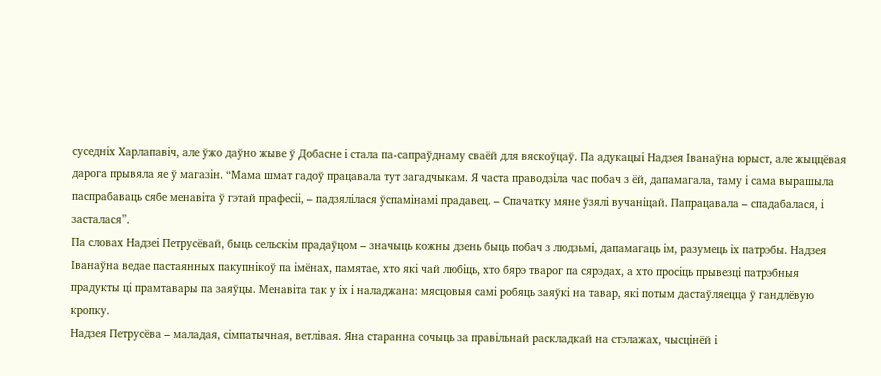суседніх Харлапавіч, але ўжо даўно жыве ў Добасне і стала па-сапраўднаму сваёй для вяскоўцаў. Па адукацыі Надзея Іванаўна юрыст, але жыццёвая дарога прывяла яе ў магазін. “Мама шмат гадоў працавала тут загадчыкам. Я часта праводзіла час побач з ёй, дапамагала, таму і сама вырашыла паспрабаваць сябе менавіта ў гэтай прафесіі, – падзялілася ўспамінамі прадавец. – Спачатку мяне ўзялі вучаніцай. Папрацавала – спадабалася, і засталася”.
Па словах Надзеі Петрусёвай, быць сельскім прадаўцом – значыць кожны дзень быць побач з людзьмі, дапамагаць ім, разумець іх патрэбы. Надзея Іванаўна ведае пастаянных пакупнікоў па імёнах, памятае, хто які чай любіць, хто бярэ тварог па сярэдах, а хто просіць прывезці патрэбныя прадукты ці прамтавары па заяўцы. Менавіта так у іх і наладжана: мясцовыя самі робяць заяўкі на тавар, які потым дастаўляецца ў гандлёвую кропку.
Надзея Петрусёва – маладая, сімпатычная, ветлівая. Яна старанна сочыць за правільнай раскладкай на стэлажах, чысцінёй і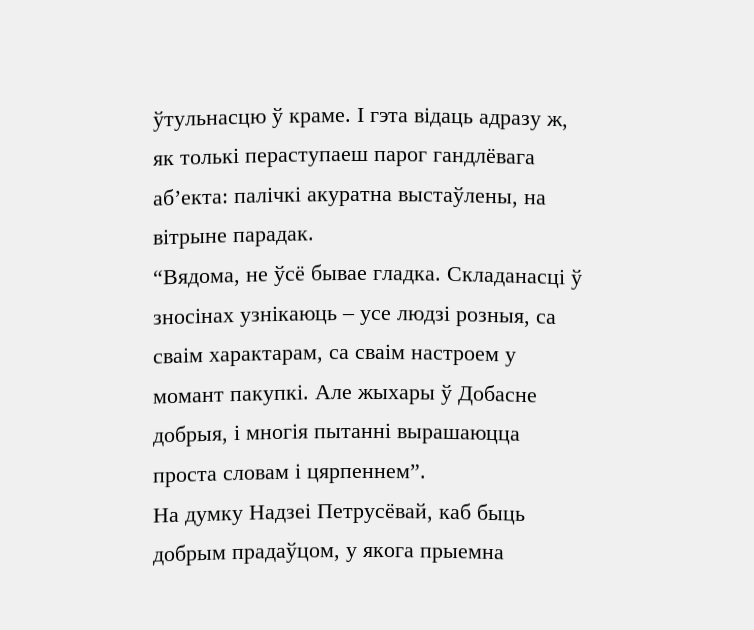ўтульнасцю ў краме. І гэта відаць адразу ж, як толькі пераступаеш парог гандлёвага аб’екта: палічкі акуратна выстаўлены, на вітрыне парадак.
“Вядома, не ўсё бывае гладка. Складанасці ў зносінах узнікаюць – усе людзі розныя, са сваім характарам, са сваім настроем у момант пакупкі. Але жыхары ў Добасне добрыя, і многія пытанні вырашаюцца проста словам і цярпеннем”.
На думку Надзеі Петрусёвай, каб быць добрым прадаўцом, у якога прыемна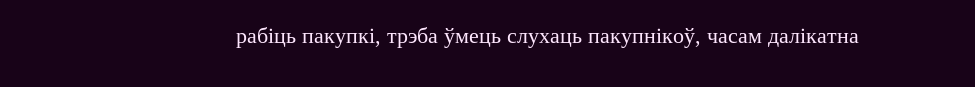рабіць пакупкі, трэба ўмець слухаць пакупнікоў, часам далікатна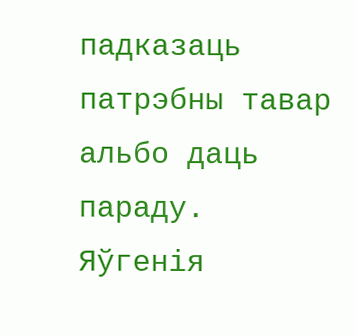падказаць патрэбны тавар альбо даць параду.
Яўгенія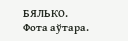БЯЛЬКО.
Фота аўтара.